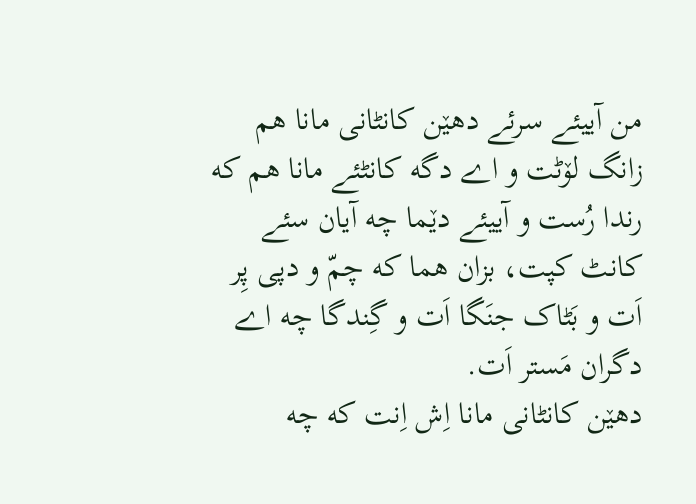من آییئے سرئے دهێن کانٹانی مانا هم زانگ لۆٹت و اے دگه کانٹئے مانا هم که رندا رُست و آییئے دێما چه آیان سئے کانٹ کپت، بزان هما که چمّ و دپی پِر اَت و بَٹاک جنَگا اَت و گِندگا چه اے دگران مَستر اَت.
دهێن کانٹانی مانا اِش اِنت که چه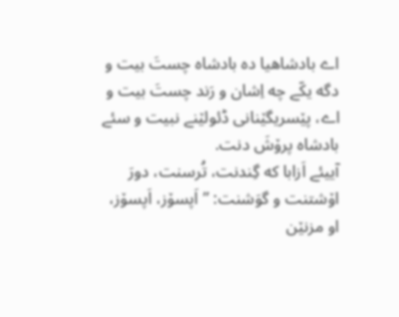اے بادشاهیا ده بادشاه چستَ بیت و دگه یکّے چه اِشان و رَند چستَ بیت و اے، پێسریگێنانی ڈئولێنے نبیت و سئے بادشاه پرۆشَ دنت.
آییئے اَزابا که گِندنت، تُرسنت، دورَ اۆشتنت و گوَشنت: ”اَپسۆز، اَپسۆز، او مزنێن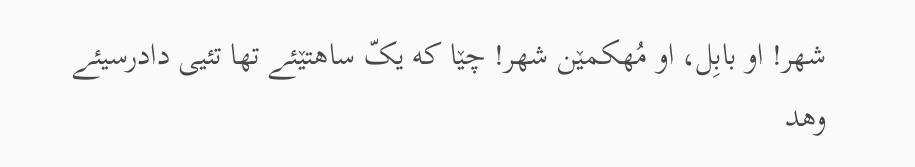شهر! او بابِل، او مُهکمێن شهر! چێا که یکّ ساهتێئے تها تئیی دادرسیئے وهد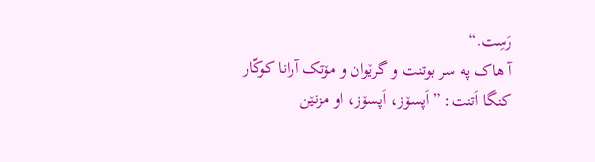رَسِت.“
آ هاک په سر بوتنت و گرێوان و مۆتک آرانا کوکّار کنگا اَتنت: ”اَپسۆز، اَپسۆز، او مزنێن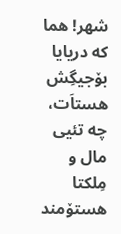شهر! هما که دریایا بۆجیگِش هستاَت، چه تئیی مال و مِلکتا هستۆمند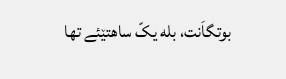بوتگاَنت، بله یکّ ساهتێئے تها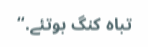تباه کنگ بوتئے.“